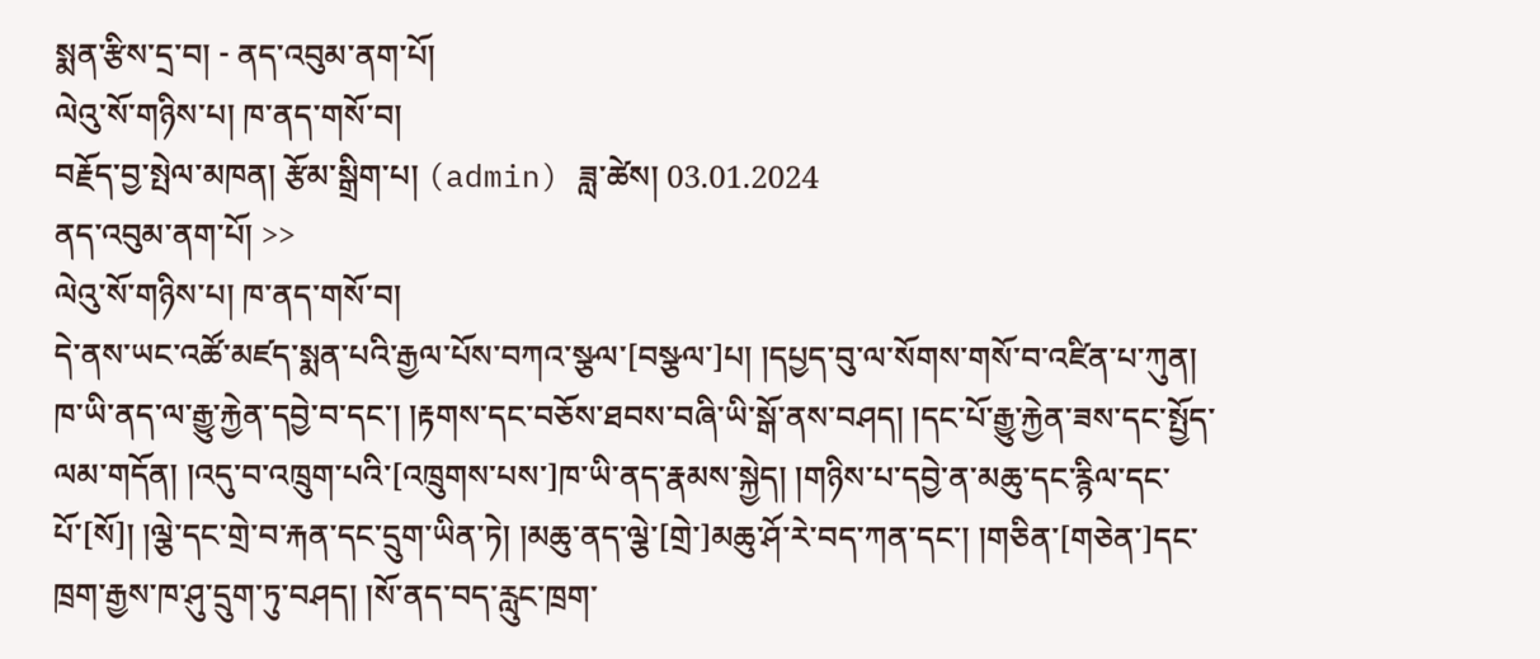སྨན་རྩིས་དྲ་བ། - ནད་འབུམ་ནག་པོ།
ལེའུ་སོ་གཉིས་པ། ཁ་ནད་གསོ་བ།
བརྗོད་བྱ་སྤེལ་མཁན། རྩོམ་སྒྲིག་པ། (admin) ཟླ་ཚེས། 03.01.2024
ནད་འབུམ་ནག་པོ། >>
ལེའུ་སོ་གཉིས་པ། ཁ་ནད་གསོ་བ།
དེ་ནས་ཡང་འཚོ་མཛད་སྨན་པའི་རྒྱལ་པོས་བཀའ་སྩལ་[བསྩལ་]པ། །དཔྱད་བུ་ལ་སོགས་གསོ་བ་འཛིན་པ་ཀུན། ཁ་ཡི་ནད་ལ་རྒྱུ་རྐྱེན་དབྱེ་བ་དང་། །རྟགས་དང་བཅོས་ཐབས་བཞི་ཡི་སྒོ་ནས་བཤད། །དང་པོ་རྒྱུ་རྐྱེན་ཟས་དང་སྤྱོད་ལམ་གདོན། །འདུ་བ་འཁྲུག་པའི་[འཁྲུགས་པས་]ཁ་ཡི་ནད་རྣམས་སྐྱེད། །གཉིས་པ་དབྱེ་ན་མཆུ་དང་རྙིལ་དང་པོ་[སོ]། །ལྕེ་དང་གྲེ་བ་རྐན་དང་དྲུག་ཡིན་ཏེ། །མཆུ་ནད་ལྕེ་[གྲེ་]མཆུ་ཤོ་རེ་བད་ཀན་དང་། །གཅིན་[གཅེན་]དང་ཁྲག་རྒྱས་ཁ་ཤུ་དྲུག་ཏུ་བཤད། །སོ་ནད་བད་རླུང་ཁྲག་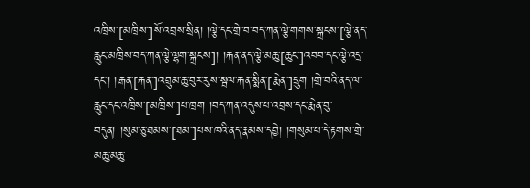འཁྲིས་[མཁྲིས་]སོ་འབྲས་སྲིན། །ལྕེ་དང་གྲེ་བ་བད་ཀན་ལྕེ་གགས་སྐྲངས་[ལྕེ་ནད་རླུང་མཁྲིས་བད་ཀན་ལྕེ་ལྷག་སྐྲངས]། །རྐན་ནད་ལྕེ་མཆུ་[ཆུང་]འབབ་དང་ལྕེ་འདྲ་དང་། །རྒན་[རྐན་]འབྲུམ་ཆུ་བུར་རུས་སྦལ་རྐན་སྨིན་[རྨེན་]དྲུག །གྲེ་བའི་ནད་ལ་རླུང་དང་འཁྲིས་[མཁྲིས་]པ་ཁྲག །བད་ཀན་འདུས་པ་འབྲས་དང་རྨེན་བུ་བདུན། །སུམ་ཅུ་ཐམས་[ཐམ་]པས་ཁའི་ནད་རྣམས་དབྱེ། །གསུམ་པ་དེ་རྟགས་གྲེ་མཆུ་མཆུ་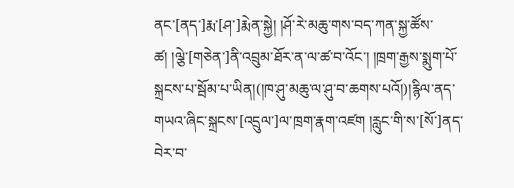ནང་[ནད་]རྨ་[ཤ་]རྨེན་སྐྱེ། །ཤོ་རེ་མཆུ་གས་བད་ཀན་སྐྱ་ཚོས་ཚ། །ལྕེ་[གཅེན་]ནི་འབྲུམ་ཐོར་ན་ལ་ཚ་བ་འོང་། །ཁྲག་རྒྱས་སྨུག་པོ་སྐྲངས་པ་སྦོམ་པ་ཡིན།(།ཁ་ཤུ་མཆུ་ལ་ཤུ་བ་ཆགས་པའོ།)།རྙིལ་ནད་གཡའ་ཞིང་སྐྲངས་[འདྲུལ་]ལ་ཁྲག་རྣག་འཛག །རླུང་གི་ས་[སོ་]ནད་བེར་བ་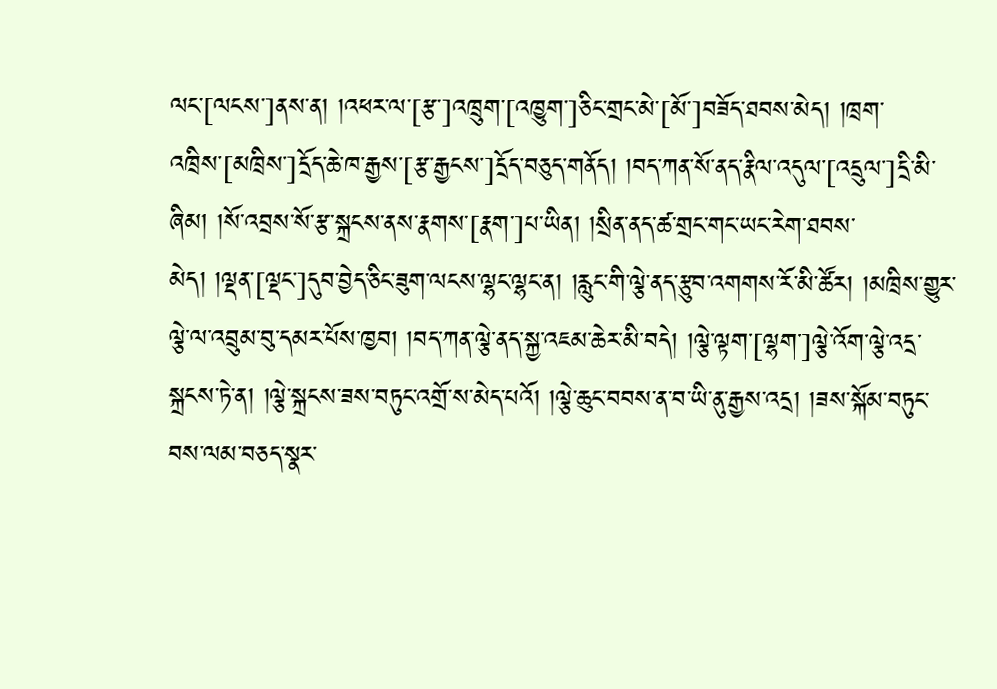ལང་[ལངས་]ནས་ན། །འཕར་ལ་[རྩ་]འཁྲུག་[འཁྱུག་]ཅིང་གྲང་མེ་[མོ་]བཟོད་ཐབས་མེད། །ཁྲག་འཁྲིས་[མཁྲིས་]དྲོད་ཆེ་ཁ་རྒྱས་[རྩ་རྒྱངས་]དྲོད་བཅུད་གནོད། །བད་ཀན་སོ་ནད་རྣིལ་འདུལ་[འདྲུལ་]དྲི་མི་ཞིམ། །སོ་འབྲས་སོ་རྩ་སྐྲངས་ནས་རྣགས་[རྣག་]པ་ཡིན། །སྲིན་ནད་ཚ་གྲང་གང་ཡང་རེག་ཐབས་མེད། །ལྡན་[ལྡང་]དུབ་བྱེད་ཅིང་ཟུག་ལངས་ལྷང་ལྷང་ན། །རླུང་གི་ལྕེ་ནད་རྩུབ་འགགས་རོ་མི་ཚོར། །མཁྲིས་གྱུར་ལྕེ་ལ་འབྲུམ་བུ་དམར་པོས་ཁྱབ། །བད་ཀན་ལྕེ་ནད་སྐྱ་འཇམ་ཆེར་མི་བདེ། །ལྕེ་ལྟག་[ལྷག་]ལྕེ་འོག་ལྕེ་འདྲ་སྐྲངས་ཏེ་ན། །ལྕེ་སྐྲངས་ཟས་བཏུང་འགྲོ་ས་མེད་པའོ། །ལྕེ་ཆུང་བབས་ན་བ་ཡི་ནུ་རྒྱས་འདྲ། །ཟས་སྐོམ་བཏུང་བས་ལམ་བཅད་སྣར་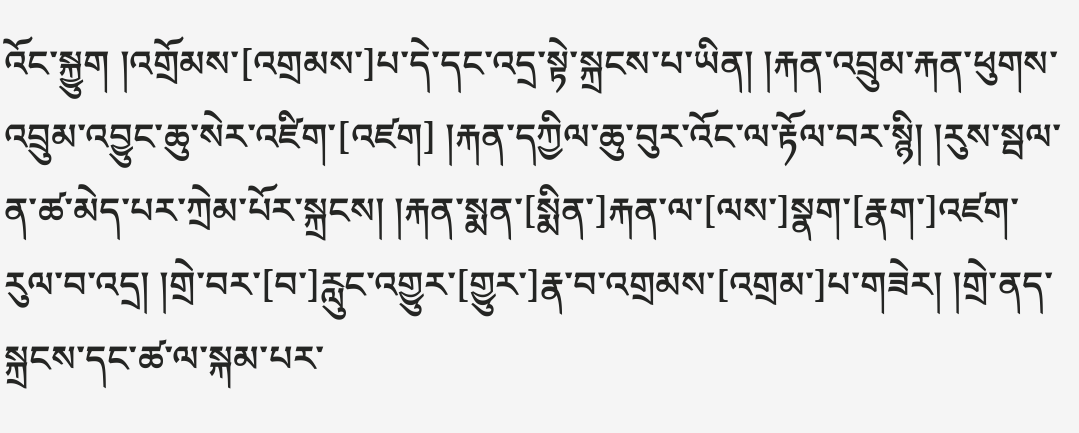འོང་སྐྱུག །འགྲོམས་[འགྲམས་]པ་དེ་དང་འདྲ་སྟེ་སྐྲངས་པ་ཡིན། །རྐན་འབྲུམ་རྐན་ཕུགས་འབྲུམ་འབྱུང་ཆུ་སེར་འཛིག་[འཛག] །རྐན་དཀྱིལ་ཆུ་བུར་འོང་ལ་རྟོལ་བར་སྙི། །རུས་སྦལ་ན་ཚ་མེད་པར་ཀྲེམ་པོར་སྐྲངས། །རྐན་སྨན་[སྨིན་]རྐན་ལ་[ལས་]སྣག་[རྣག་]འཛག་རུལ་བ་འདྲ། །གྲེ་བར་[བ་]རླུང་འགྱུར་[གྱུར་]རྣ་བ་འགྲམས་[འགྲམ་]པ་གཟེར། །གྲེ་ནད་སྐྲངས་དང་ཚ་ལ་སྐམ་པར་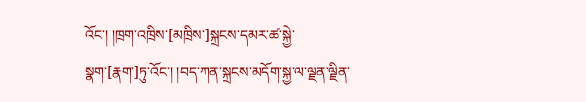འོང་། །ཁྲག་འཁྲིས་[མཁྲིས་]སྐྲངས་དམར་ཚ་སྐྱེ་སྣག་[རྣག་]ཏུ་འོང་། །བད་ཀན་སྐྲངས་མདོག་སྐྱ་ལ་ལྗན་ལྗིན་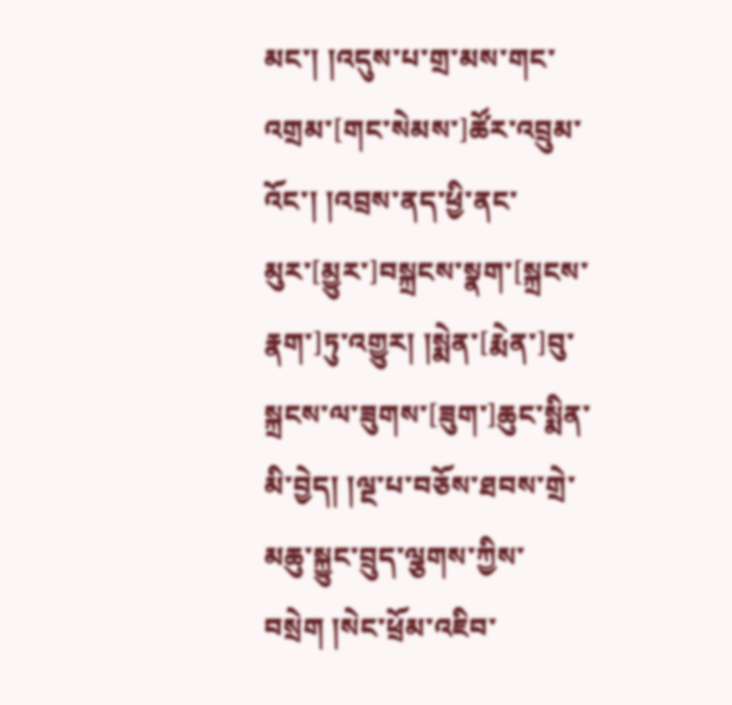མང་། །འདུས་པ་གྲ་མས་གང་འགྲམ་[གང་སེམས་]ཚོར་འབྲུམ་འོང་། །འབྲས་ནད་ཕྱི་ནང་མུར་[མྱུར་]བསྐྲངས་སྣག་[སྐྲངས་རྣག་]ཏུ་འགྱུར། །སྨེན་[རྨེན་]བུ་སྐྲངས་ལ་ཟུགས་[ཟུག་]ཆུང་སྨིན་མི་བྱེད། །ལྔ་པ་བཅོས་ཐབས་གྲེ་མཆུ་སྐྱུང་བྲུད་ལྕགས་ཀྱིས་བསྲེག །སེང་ཕྲོམ་འཇིབ་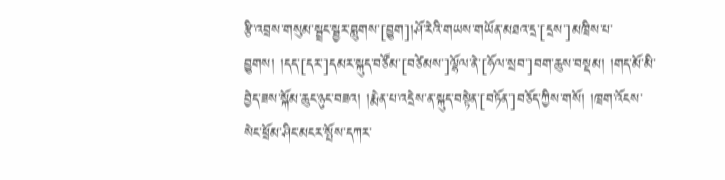རྩི་འབྲས་གསུམ་སྦྲང་སྦྱར་བླུགས་[བྱུག]།ཤོ་རེའི་གཡས་གཡོན་མཐའ་དྲ་[དྲས་]མཁྲིས་པ་བྱུགས། །དད་[དར་]དམར་སྐུད་བཙོམ་[བཙེམས་]ལྷོལ་ནེ་[ཧོལ་སྲབ་]བག་ཆུས་བསྡམ། །གད་མོ་མི་བྱེད་ཟས་སྐོམ་ཆུང་ཉུང་བཟའ། །རྨེན་པ་འདྲེས་ན་སྐུད་བསྟེན་[བཏོན་]བཅོད་ཀྱིས་གསོ། །ཁྲག་འོངས་སེང་ཕྲོམ་ཤིང་མངར་སྤོས་དཀར་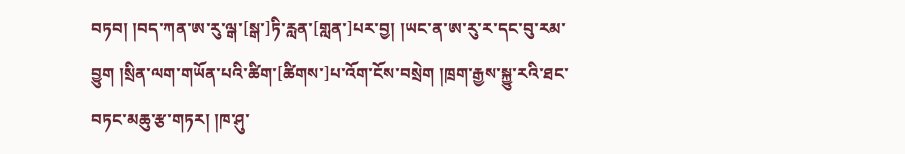བཏབ། །བད་ཀན་ཨ་རུ་ལྒ་[སྒ་]ཏི་རླན་[གླན་]པར་བྱ། །ཡང་ན་ཨ་རུ་ར་དང་བུ་རམ་བྱུག །སྲིན་ལག་གཡོན་པའི་ཚིག་[ཚིགས་]པ་འོག་ངོས་བསྲེག །ཁྲག་རྒྱས་སྐྱུ་རའི་ཐང་བཏང་མཆུ་རྩ་གཏར། །ཁ་ཤུ་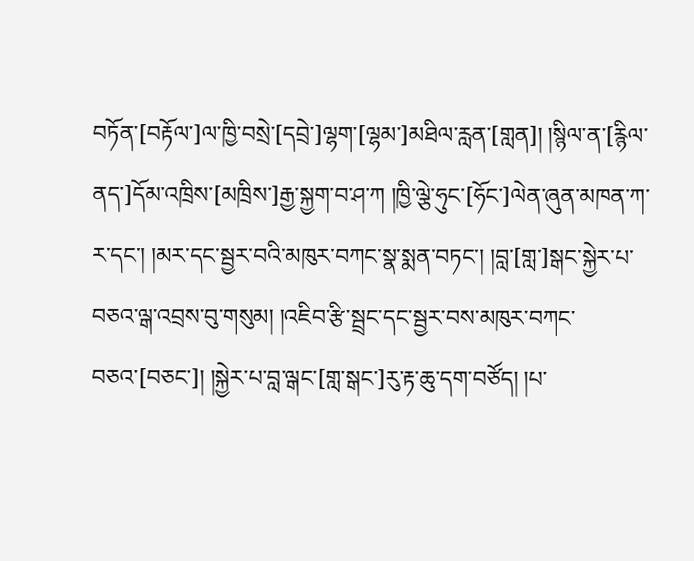བཏོན་[བརྟོལ་]ལ་ཁྱི་བསྲེ་[དབྲེ་]ལྷག་[ལྷམ་]མཐིལ་རླན་[གླན]། །སྙིལ་ན་[རྙིལ་ནད་]དོམ་འཁྲིས་[མཁྲིས་]རྒྱ་སྐྱག་བ་ཤ་ཀ །ཁྱི་ལྕེ་ཧུང་[ཧོང་]ལེན་ཞུན་མཁན་ཀ་ར་དང་། །མར་དང་སྦྱར་བའི་མཁུར་བཀང་སྣ་སྨན་བཏང་། །བླ་[གླ་]སྒང་སྐྱེར་པ་བཅའ་ལྒ་འབྲས་བུ་གསུམ། །འཇིབ་རྩི་སྦྲང་དང་སྦྱར་བས་མཁུར་བཀང་བཅའ་[བཅང་]། །སྐྱེར་པ་བླ་ལྒང་[གླ་སྒང་]རུ་རྟ་ཆུ་དག་བཙོད། །པ་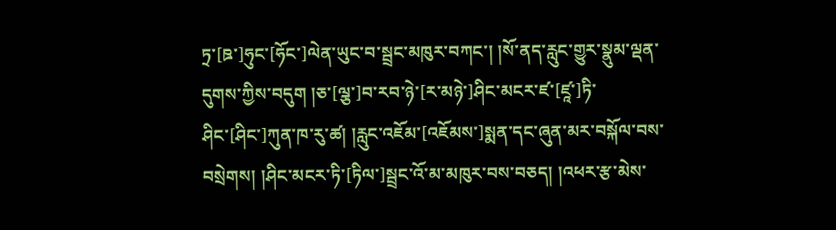ཏྲ་[ཋ་]ཧུང་[ཧོང་]ལེན་ཡུང་བ་སྦྲང་མཁུར་བཀང་། །སོ་ནད་རླུང་གྱུར་སྣུམ་ལྡན་དུགས་ཀྱིས་བདུག །ཅ་[ལྕ་]བ་རབ་ཉེ་[ར་མཉེ་]ཤིང་མངར་ཛ་[ཛཱ་]ཏི་ཤིང་[ཤིང་]ཀུན་ཁ་རུ་ཚ། །རླུང་འཇོམ་[འཇོམས་]སྨན་དང་ཞུན་མར་བསྐོལ་བས་བསྲེགས། །ཤིང་མངར་ཏི་[ཏིལ་]སྦྲང་འོ་མ་མཁུར་བས་བཅད། །འཕར་རྩ་མེས་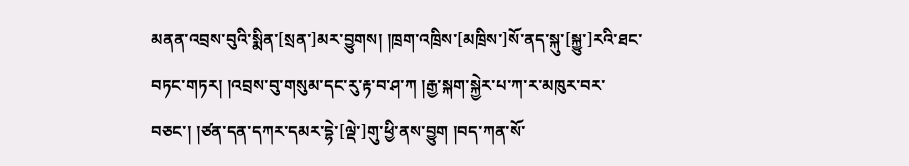མནན་འབྲས་བུའི་སྨིན་[སྲན་]མར་བྱུགས། །ཁྲག་འཁྲིས་[མཁྲིས་]སོ་ནད་སྐུ་[སྐྱུ་]རའི་ཐང་བཏང་གཏར། །འབྲས་བུ་གསུམ་དང་རུ་རྟ་བ་ཤ་ཀ །རྒྱ་སྐག་སྐྱེར་པ་ཀ་ར་མཁུར་བར་བཅང་། །ཙན་དན་དཀར་དམར་དྷེ་[ལྡེ་]གུ་ཕྱི་ནས་བྱུག །བད་ཀན་སོ་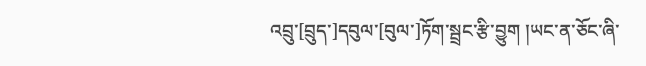འབྲུ་[བྲུད་]དབུལ་[བུལ་]ཏོག་སྦྲང་རྩི་བྱུག །ཡང་ན་ཅོང་ཞི་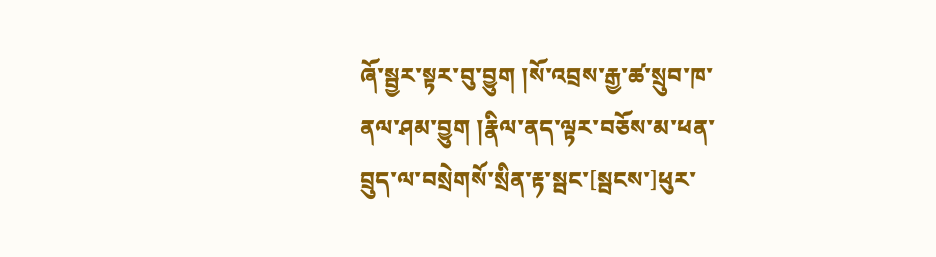ཞོ་སྦྱར་སྟར་བུ་བྱུག །སོ་འབྲས་རྒྱ་ཚ་སྲུབ་ཁ་ནལ་ཤམ་བྱུག །རྣིལ་ནད་ལྟར་བཅོས་མ་ཕན་བྲུད་ལ་བསྲེགསོ་སྲིན་རྟ་སྦང་[སྦངས་]ཕུར་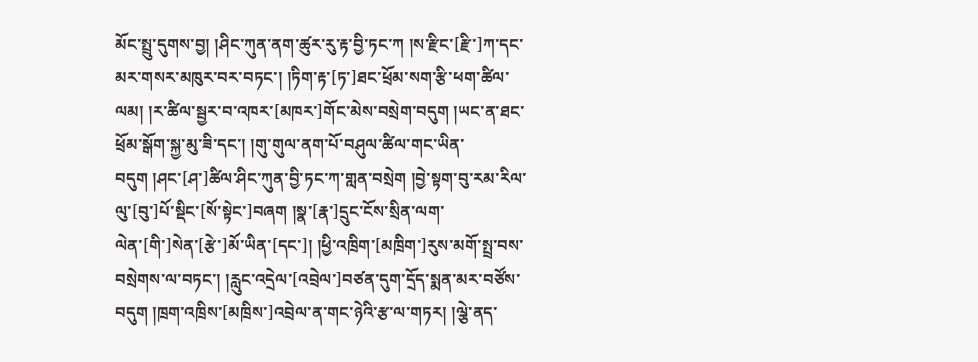མོང་སྤྲུ་དུགས་བྱ། །ཤིང་ཀུན་ནག་ཚུར་རུ་རྟ་བྱི་ཏང་ཀ །ས་རྫིང་[རྫི་]ཀ་དང་མར་གསར་མཁུར་བར་བཏང་། །ཏིག་རྟ་[ཏ་]ཐང་ཕྲོམ་སག་རྩི་ཕག་ཚིལ་ལམ། །ར་ཚིལ་སྦྱར་བ་འཁར་[མཁར་]གོང་མེས་བསྲེག་བདུག །ཡང་ན་ཐང་ཕྲོམ་སྒོག་སྐྱ་མུ་ཟི་དང་། །གུ་གུལ་ནག་པོ་བཤུལ་ཚིལ་གང་ཡིན་བདུག །ཤང་[ཤ་]ཚིལ་ཤིང་ཀུན་བྱི་ཏང་ཀ་གླན་བསྲེག །བྱེ་སྟག་བུ་རམ་རིལ་ལུ་[བུ་]པོ་སྡིང་[སོ་སྟེང་]བཞག །སྣ་[རྣ་]དྲུང་ངོས་སྲིན་ལག་ལེན་[གི་]སེན་[རྩེ་]མོ་ཡིན་[དང་]། །ཕྱི་འཁྲིག་[མཁྲིག་]རུས་མགོ་སྤྲ་བས་བསྲེགས་ལ་བཏང་། །རླུང་འདྲེལ་[འབྲེལ་]བཙན་དུག་དྲོད་སྨན་མར་བཙོས་བདུག །ཁྲག་འཁྲིས་[མཁྲིས་]འབྲེལ་ན་གང་ཉེའི་རྩ་ལ་གཏར། །ལྕེ་ནད་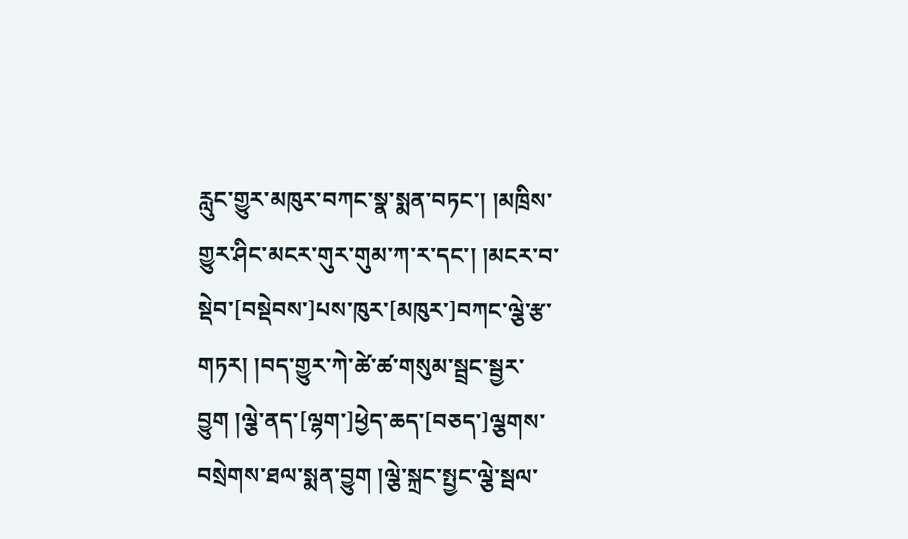རླུང་གྱུར་མཁུར་བཀང་སྣ་སྨན་བཏང་། །མཁྲིས་གྱུར་ཤིང་མངར་གུར་གུམ་ཀ་ར་དང་། །མངར་བ་སྡེབ་[བསྡེབས་]པས་ཁུར་[མཁུར་]བཀང་ལྕེ་རྩ་གཏར། །བད་གྱུར་ཀེ་ཚེ་ཚ་གསུམ་སྦྲང་སྦྱར་བྱུག །ལྕེ་ནད་[ལྷག་]ཕྱེད་ཆད་[བཅད་]ལྕགས་བསྲེགས་ཐལ་སྨན་བྱུག །ལྕེ་སྐྲང་སྤྱང་ལྕེ་སྦལ་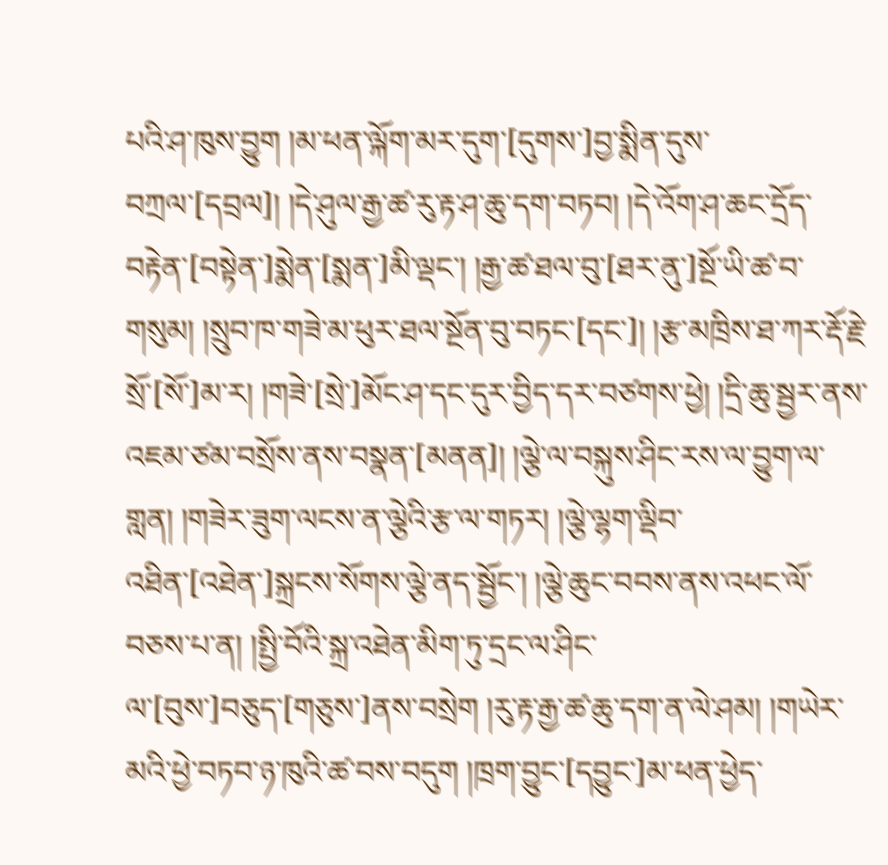པའི་ཤ་ཁུས་བྱུག །མ་ཕན་ལྐོག་མར་དུག་[དུགས་]བྱ་སྨིན་དུས་བཀྲལ་[དབྲལ]། །དེ་ཤུལ་རྒྱ་ཚ་རུ་རྟ་ཤ་ཆུ་དག་བཏབ། །དེ་འོག་ཤ་ཆང་དྲོད་བརྟེན་[བསྟེན་]སྨེན་[སྨན་]མི་ལྡང་། །རྒྱ་ཚ་ཐལ་བུ་[ཐར་ནུ་]སྔོ་ཡི་ཚ་བ་གསུམ། །སྲུབ་ཁ་གཟེ་མ་ཕུར་ཐལ་སྔོན་བུ་བཏང་[དང་]། །རྩ་མཁྲིས་ཐ་ཀར་རྡོ་རྗེ་སྲོ་[སོ་]མ་ར། །གཟེ་[སྲེ་]མོང་ཤ་དང་དུར་བྱིད་དར་བཙགས་ཕྱེ། །དྲི་ཆུ་སྦྱར་ནས་འཇམ་ཙམ་བསྲོས་ནས་བསྣན་[མནན]། །ལྕེ་ལ་བསྐུས་ཤིང་རས་ལ་བྱུག་ལ་གླན། །གཟེར་ཟུག་ལངས་ན་ལྕེའི་རྩ་ལ་གཏར། །ལྕེ་ལྷག་ལྡིབ་འཐིན་[འཐེན་]སྐྲངས་སོགས་ལྕེ་ནད་སྦྱོང་། །ལྕེ་ཆུང་བབས་ནས་འཕང་ལོ་བཅས་པ་ན། །སྤྱི་བོའི་སྐྲ་འཐེན་མིག་ཏུ་དྲང་ལ་ཤིང་ལ་[བུས་]བཅུད་[གཅུས་]ནས་བསྲེག །རུ་རྟ་རྒྱ་ཚ་ཆུ་དག་ན་ལེ་ཤམ། །གཡེར་མའི་ཕྱེ་བཏབ་ཉ་ཁུའི་ཚ་བས་བདུག །ཁྲག་བྱུང་[དབྱུང་]མ་ཕན་ཕྱེད་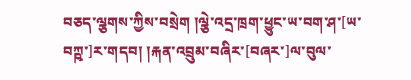བཅད་ལྕགས་ཀྱིས་བསྲེག །ལྕེ་འདྲ་ཁྲག་ཕྱུང་ཡ་བག་ཤ་[ཡ་བཀྵ་]ར་གདབ། །རྐན་འབྲུམ་བཞིར་[བཞར་]ལ་བུལ་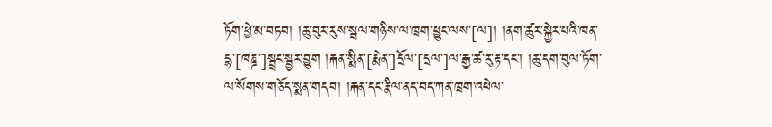ཏོག་ཕྱེ་མ་བཏབ། །ཆུ་བུར་རུས་སྦལ་གཉིས་ལ་ཁྲག་ཕྱུང་ལས་[ལ]། །ནག་ཚུར་སྐྱེར་པའི་ཁན་དྷ་[ཁཎྜ་]སྦྲང་སྦྱར་བྱུག །རྐན་སྨིན་[རྨེན་]དྲོལ་[དྲལ་]ལ་རྒྱ་ཚ་རུ་རྟ་དང་། །ཆུ་དག་བུལ་ཏོག་ལ་སོགས་གཅོད་སྨན་གདབ། །རྐན་དང་རྣིལ་ནད་བད་ཀན་ཁྲག་འཕེལ་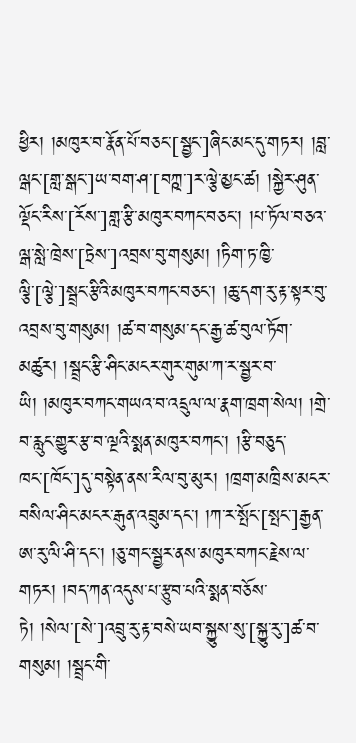ཕྱིར། །མཁུར་བ་རྣོན་པོ་བཅང་[སྦྱང་]ཞིང་མང་དུ་གཏར། །བླ་ལྒང་[གླ་སྒང་]ཡ་བག་ཤ་[བཀྵ་]ར་ལྕེ་མྱང་ཚ། །སྐྱེར་ཤུན་ལྡོང་རིས་[རོས་]གླ་རྩི་མཁུར་བཀང་བཅང་། །པ་ཏོལ་བཅའ་ལྒ་སླེ་ཁྲེས་[ཏྲེས་]འབྲས་བུ་གསུམ། །ཏིག་ཏ་ཁྱི་ལྕི་[ལྕེ་]སྦྲང་རྩིའི་མཁུར་བཀང་བཅང་། །ཆུ་དག་རུ་རྟ་སྟར་བུ་འབྲས་བུ་གསུམ། །ཚ་བ་གསུམ་དང་རྒྱ་ཚ་བུལ་ཏོག་མཚུར། །སྦྲང་རྩི་ཤིང་མངར་གུར་གུམ་ཀ་ར་སྦྱར་བ་ཡི། །མཁུར་བཀང་གཡའ་བ་འདྲུལ་ལ་རྣག་ཁྲག་སེལ། །གྲེ་བ་རླུང་གྱུར་རྩ་བ་ལྔའི་སྨན་མཁུར་བཀང་། །རྩི་བཅུད་ཁང་[ཁོང་]དུ་བསྟེན་ནས་རིལ་བུ་མུར། །ཁྲག་མཁྲིས་མངར་བསིལ་ཤིང་མངར་རྒུན་འབྲུམ་དང་། །ཀ་ར་སྤོང་[སྤང་]རྒྱན་ཨ་རུ་ལི་ཤི་དང་། །ཅུ་གང་སྦྱར་ནས་མཁུར་བཀང་རྗེས་ལ་གཏར། །བད་ཀན་འདུས་པ་རྩུབ་པའི་སྨན་བཅོས་ཏེ། །སེལ་[སེ་]འབྲུ་རུ་རྟ་བསེ་ཡབ་སྐྱུས་སུ་[སྐྱུ་རུ་]ཚ་བ་གསུམ། །སྦྲང་གི་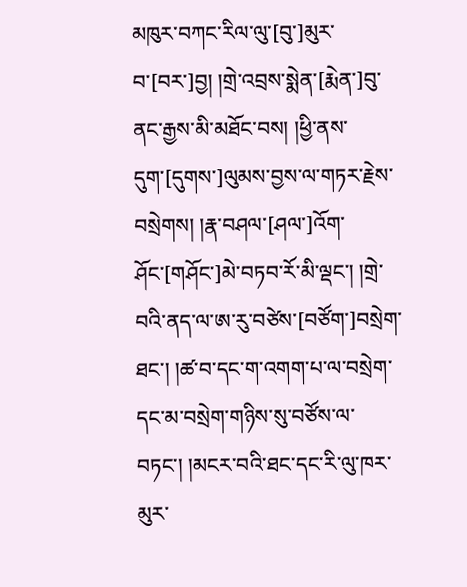མཁུར་བཀང་རིལ་ལུ་[བུ་]མུར་བ་[བར་]བྱ། །གྲེ་འབྲས་སྨེན་[རྨེན་]བུ་ནང་རྒྱས་མི་མཐོང་བས། །ཕྱི་ནས་དུག་[དུགས་]ལུམས་བྱས་ལ་གཏར་རྗེས་བསྲེགས། །རྣ་བཤལ་[ཤལ་]འོག་ཤོང་[གཤོང་]མེ་བཏབ་རོ་མི་ལྡང་། །གྲེ་བའི་ནད་ལ་ཨ་རུ་བཙེས་[བཙོག་]བསྲེག་ཐང་། །ཚ་བ་དང་ག་འགག་པ་ལ་བསྲེག་དང་མ་བསྲེག་གཉིས་སུ་བཙོས་ལ་བཏང་། །མངར་བའི་ཐང་དང་རི་ལུ་ཁར་མུར་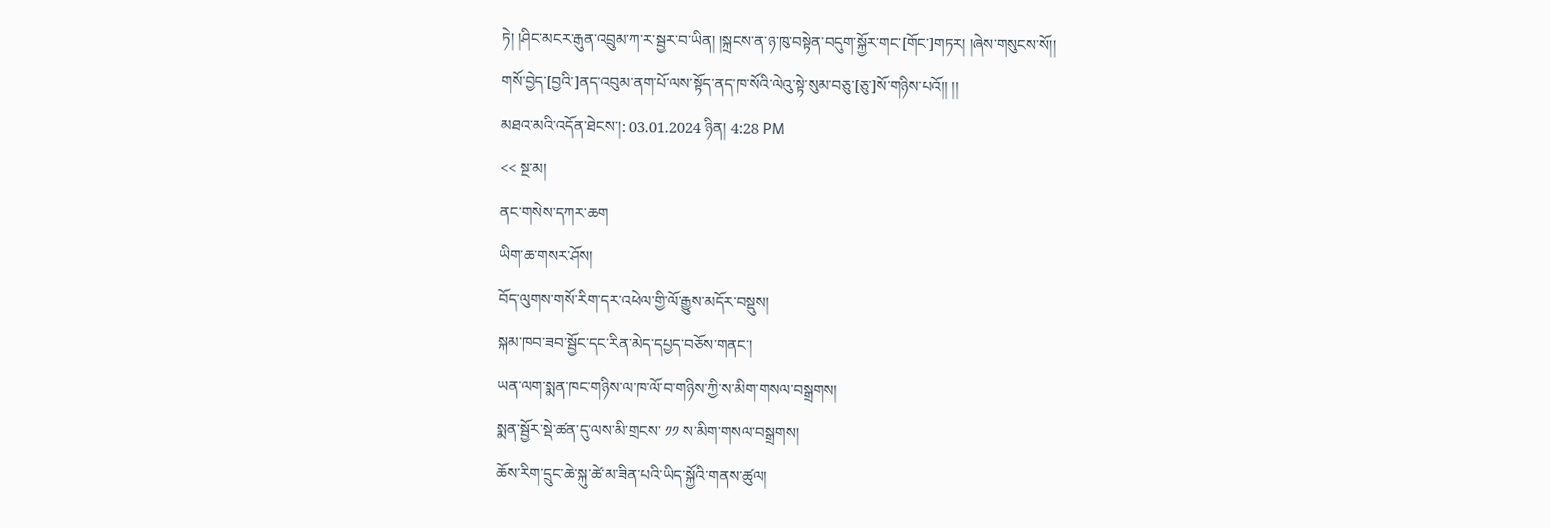ཏེ། །ཤིང་མངར་རྒུན་འབྲུམ་ཀ་ར་སྦྱར་བ་ཡིན། །སྐྲངས་ན་ཉ་ཁུ་བསྟེན་བདུག་སྐྱོར་གང་[གོང་]གཏར། །ཞེས་གསུངས་སོ།།
གསོ་བྱེད་[བྱའི་]ནད་འབུམ་ནག་པོ་ལས་སྟོད་ནད་ཁ་སོའི་ལེའུ་སྟེ་སུམ་བཅུ་[ཅུ་]སོ་གཉིས་པའོ།། །།
མཐའ་མའི་འདོན་ཐེངས་།: 03.01.2024 ཉིན། 4:28 PM
<< སྔ་མ།
ནང་གསེས་དཀར་ཆག
ཡིག་ཆ་གསར་ཤོས།
བོད་ལུགས་གསོ་རིག་དར་འཕེལ་གྱི་ལོ་རྒྱུས་མདོར་བསྡུས།
སྐམ་ཁབ་ཟབ་སྦྱོང་དང་རིན་མེད་དཔྱད་བཅོས་གནང་།
ཡན་ལག་སྨན་ཁང་གཉིས་ལ་ཁ་ལོ་བ་གཉིས་ཀྱི་ས་མིག་གསལ་བསྒྲགས།
སྨན་སྦྱོར་སྡེ་ཚན་དུ་ལས་མི་གྲངས་ ༡༡ ས་མིག་གསལ་བསྒྲགས།
ཆོས་རིག་དྲུང་ཆེ་སྐུ་ཚེ་མ་ཟིན་པའི་ཡིད་སྐྱོའི་གནས་ཚུལ།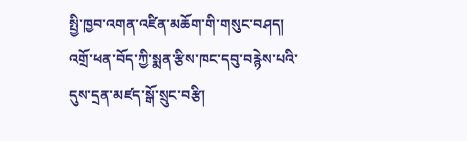སྤྱི་ཁྱབ་འགན་འཛིན་མཆོག་གི་གསུང་བཤད།
འགྲོ་ཕན་བོད་ཀྱི་སྨན་རྩིས་ཁང་དབུ་བརྙེས་པའི་དུས་དྲན་མཛད་སྒོ་སྲུང་བརྩི།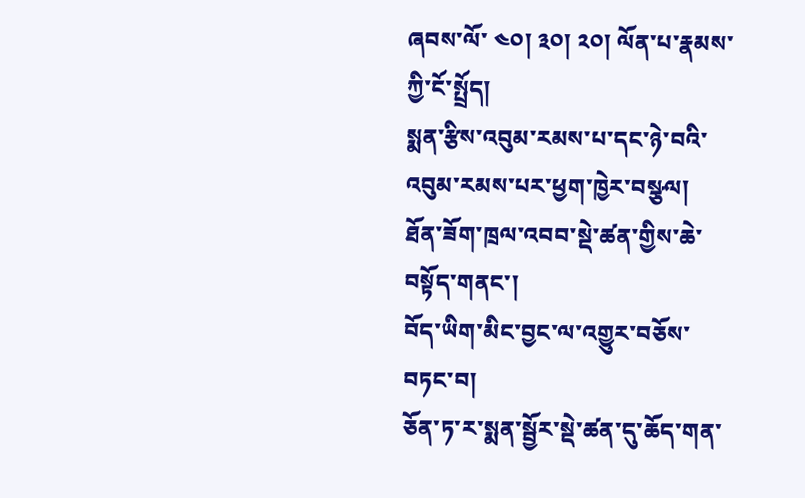ཞབས་ལོ་ ༤༠། ༣༠། ༢༠། ལོན་པ་རྣམས་ཀྱི་ངོ་སྤྲོད།
སྨན་རྩིས་འབུམ་རམས་པ་དང་ཉེ་བའི་འབུམ་རམས་པར་ཕྱག་ཁྱེར་བསྩལ།
ཐོན་ཟོག་ཁྲལ་འབབ་སྡེ་ཚན་གྱིས་ཆེ་བསྟོད་གནང་།
བོད་ཡིག་མིང་བྱང་ལ་འགྱུར་བཅོས་བཏང་བ།
ཅོན་ཏ་ར་སྨན་སྦྱོར་སྡེ་ཚན་དུ་ཆོད་གན་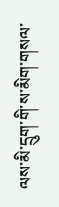ལས་མི་དྲུག་གི་ས་མིག་གསལ་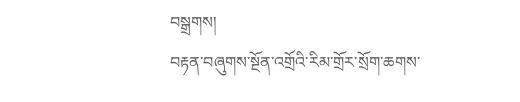བསྒྲགས།
བརྟན་བཞུགས་སྔོན་འགྲོའི་རིམ་གྲོར་སྲོག་ཆགས་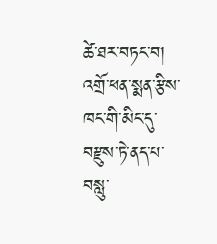ཚེ་ཐར་བཏང་བ།
འགྲོ་ཕན་སྨན་རྩིས་ཁང་གི་མིང་དུ་བརྫུས་ཏེ་ནད་པ་བསླུ་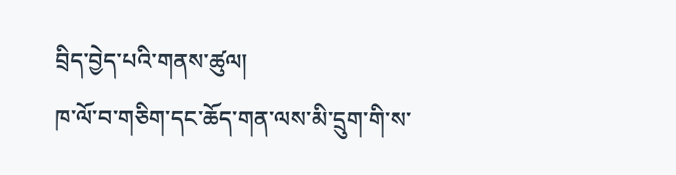བྲིད་བྱེད་པའི་གནས་ཚུལ།
ཁ་ལོ་བ་གཅིག་དང་ཆོད་གན་ལས་མི་དྲུག་གི་ས་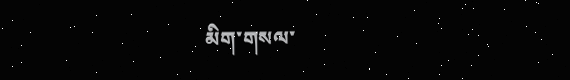མིག་གསལ་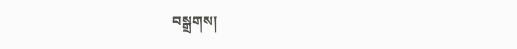བསྒྲགས།